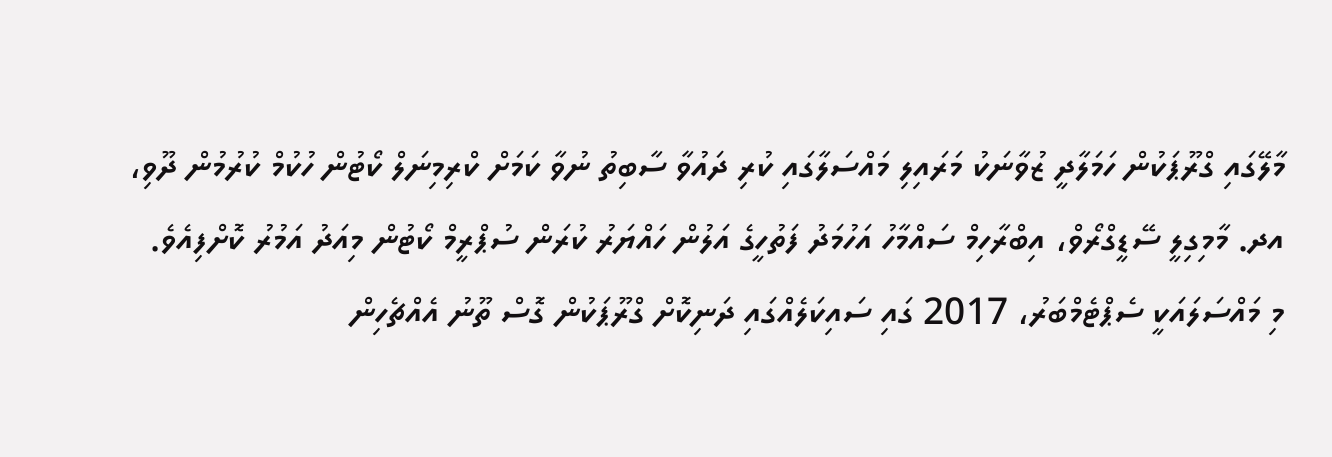މާލޭގައި ގްރޫޕަކުން ހަމަލާދީ ޒުވާނަކު މަރައިލި މައްސަލާގައި ކުރި ދައުވާ ސާބިތު ނުވާ ކަމަށް ކްރިމިނަލް ކޯޓުން ހުކުމް ކުރުމުން ދޫވި، އދ. މާމިގިލީ ސޭޑީގްރޯވް، އިބްރާހިމް ސައްމާހު އަހުމަދު ފަތުހީގެ އަލުން ހައްޔަރު ކުރަން ސުޕްރީމް ކޯޓުން މިއަދު އަމުރު ކޮށްފިއެވެ.
މި މައްސަލައަކީ ސެޕްޓެމްބަރު، 2017 ގައި ސައިކަލެއްގައި ދަނިކޮށް ގްރޫޕަކުން ގޮސް ތޫނު އެއްޗެހިން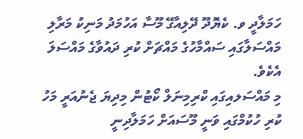ހަމަލާދީ ވ. ކެޔޮދޫ ދޭލިއާގޭ މޫސާ އަހުމަދު މަނިކު މަރާލި މައްސަލާގައި ސައްމާހުގެ މައްޗަށް ކުރި ދައުވާގެ މައްސަލަ އެކެވެ.
މި މައްސަލއިގައި ކްރިމިނަލް ކޯޓުން މިދިޔަ ޖެނުއަރީ މަހު ކުރި ހުކުމްގައި ވަނީ މޫސައަށް ހަމަލާދިނީ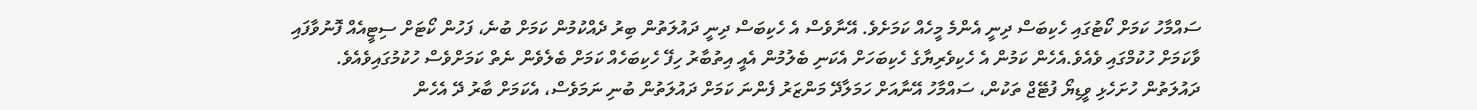ސައްމާހު ކަމަށް ކޯޓުގައި ހެކިބަސް ދިނީ އެންމެ މީހެއް ކަމަށެވެ. އޭނާވެސް އެ ހެކިބަސް ދިނީ ދައުލަތުން ބިރު ދެއްކުމުން ކަމަށް ބުނެ، ފަހުން ކޯޓަށް ސިޓީއެއް ފޮނުވާފައި ވާކަމަށް ހުކުމްގައި ވެއެވެ.އެހެން ކަމުން އެ ހެކިވެރިޔާގެ ހެކިބަހަށް އެކަނި ބެލުމުން އެއީ އިތުބާރު ހިފޭ ހެކިބަހެއް ކަމަށް ބެލެވެން ނެތް ކަމަށްވެސް ހުކުމުގައިވެއެވެ.
ދައުލަތުން ހުށަހެޅި ވީޑިޔޯ ފުޓޭޖް ތަކުން، ސައްމާހު އޭނާއަށް ހަމަލާދޭ މަންޒަރު ފެންނަ ކަމަށް ދައުލަތުން ބުނި ނަމަވެސް، އެކަމަށް ބާރު ދޭ އެހެން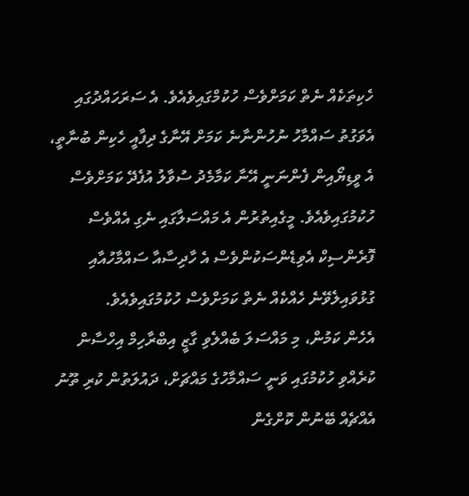ހެކިތަކެއް ނެތް ކަމަށްވެސް ހުކުމްގައިވެއެވެ. އެ ސަރަހައްދުގައި އެވަގުތު ސައްމާހު ނުހުންނާނެ ކަމަށް އޭނާގެ ދިފާއީ ހެކިން ބުނާތީ، އެ ވީޑިޔޯއިން ފެންނަނީ އޭނާ ކަމާމެދު ސުވާލު އުފެދޭ ކަމަށްވެސް ހުކުމުގައިވެއެވެ. މީގެއިތުރުން އެ މައްސަލާގައި ނެގި އެއްވެސް ފޮރެންސިކް އެވިޑެންސަކުންވެސް އެ ހާދިސާއާ ސައްމާހުއާއި ގުޅުވައިލެވޭނެ ހެއްކެއް ނެތް ކަމަށްވެސް ހުކުމުގައިވެއެވެ.
އެހެން ކަމުން، މި މައްސަލަ ބެއްލެވި ގާޒީ އިބްރާހިމް އިހްސާން ކުރެއްވި ހުކުމުގައި ވަނީ ސައްމާހުގެ މައްޗަށް، ދައުލަތުން ކުރި ތޫނު އެއްޗެއް ބޭނުން ކޮށްގެން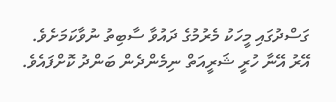ގަސްދުގައި މީހަކު މެރުމުގެ ދައުވާ ސާބިތު ނުވާކަމަށެވެ.
އޭރު އޭނާ ހުރީ ޝަރީއަތް ނިމެންދެން ބަންދު ކޮށްފައެވެ.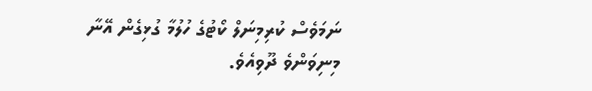ނަމަވެސް ކުރިމިނަލް ކޯޓުގެ ހުލުމާ ގުޅިގެން އޭނާ މިނިވަންވެ ދޫވިއެވެ.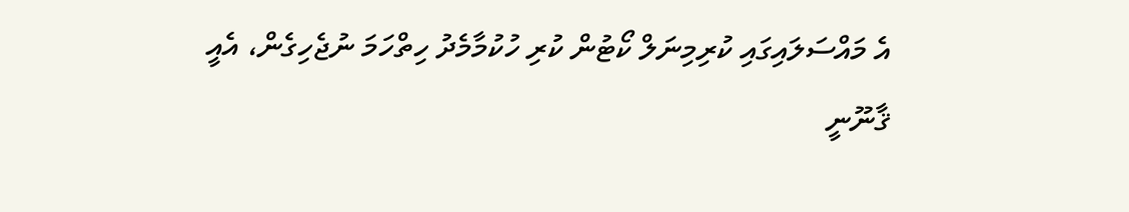އެ މައްސަލައިގައި ކުރިމިނަލް ކޯޓުން ކުރި ހުކުމާމެދު ހިތްހަމަ ނުޖެހިގެން، އެއީ ޤާނޫނީ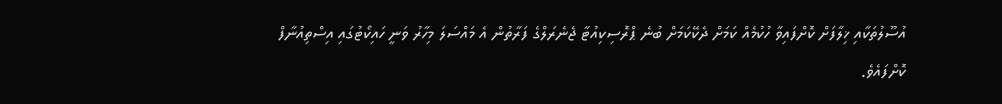އުސޫލުތަކާއި ޚިލާފަށް ކޮށްފައިވާ ހުކުމެއް ކަމަށް ދެކޭކަމަށް ބުނެ ޕްރޮސިކިއުޓާ ޖެނެރަލްގެ ފަރާތުން އެ މައްސަލަ މިހާރު ވަނީ ހައިކޯޓުގައި އިސްތިއުނާފް ކޮށްފައެވެ.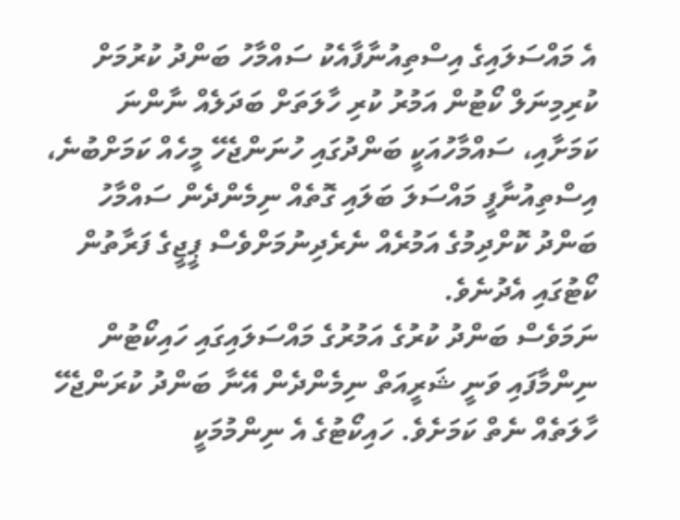އެ މައްސަލައިގެ އިސްތިއުނާފާއެކު ސައްމާހު ބަންދު ކުރުމަށް ކުރިމިނަލް ކޯޓުން އަމުރު ކުރި ހާލަތަށް ބަދަލެއް ނާންނަ ކަމަށާއި، ސައްމާހުއަކީ ބަންދުގައި ހުނަންޖެހޭ މީހެއް ކަމަށްބުނެ، އިސްތިއުނާފީ މައްސަލަ ބަލައި ގޮތެއް ނިމެންދެން ސައްމާހު ބަންދު ކޮށްދިމުގެ އަމުރެއް ނެރެދިނުމަށްވެސް ޕީޖީގެ ފަރާތުން ކޯޓުގައި އެދުނެވެ.
ނަމަވެސް ބަންދު ކުރުގެ އަމުރުގެ މައްސަލައިގައި ހައިކޯޓުން ނިންމާފައި ވަނީ ޝަރީއަތް ނިމެންދެން އޭނާ ބަންދު ކުރަންޖެހޭ ހާލަތެއް ނެތް ކަމަށެވެ. ހައިކޯޓުގެ އެ ނިންމުމަކީ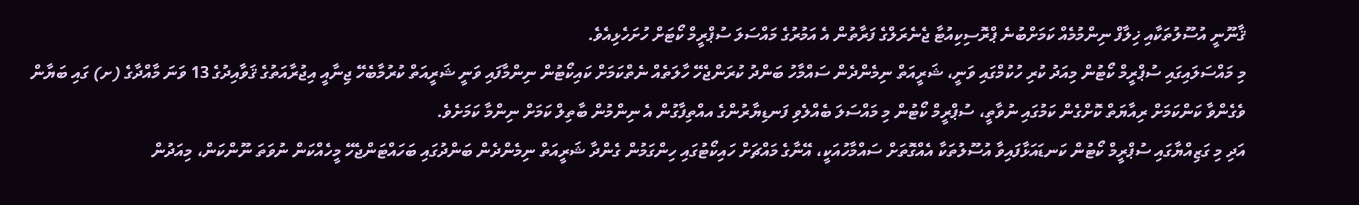ޤާނޫނީ އުސޫލުތަކާއި ޚިލާފް ނިންމުމެއް ކަމަށްބުނެ ޕްރޮސިކިއުޓާ ޖެނެރަލްގެ ފަރާތުން އެ އަމުރުގެ މައްސަލަ ސުޕްރީމް ކޯޓަށް ހުށަހެޅިއެވެ.
މި މައްސަލައިގައި ސުޕްރީމް ކޯޓުން މިއަދު ކުރި ހުކުމްގައި ވަނީ، ޝަރީއަތް ނިމެންދެން ސައްމާހު ބަންދު ކުރަންޖެހޭ ހާލަތެއް ނެތްކަމަށް ކައިކޯޓުން ނިންމާފައި ވަނީ ޝަރީއަތް ކުރުމާބެހޭ ޖިނާއީ އިޖުރާއަތުގެ ޤަވާއިދުގެ 13 ވަނަ މާއްދާގެ (ށ) ގައި ބަޔާން ވެގެންވާ ކަންކަމަށް ރިއާޔަތް ކޮށްގެން ކަމުގައި ނުވާތީ، ސުޕްރީމް ކޯޓުން މި މައްސަލަ ބެއްލެވި ފަނޑިޔާރުންގެ އއްތިފާގުން އެ ނިންމުން ބާތިލް ކަމަށް ނިންމާ ކަމަށެވެ.
އަދި މި ގަޒިއްޔާގައި ސުޕްރީމް ކޯޓުން ކަނޑައަޅާފައިވާ އުސޫލުތަކާ އެއްގޮތަށް ސައްމާހުއަކީ، އޭނާގެ މައްޗަށް ހައިކޯޓުގައި ހިންގަމުން ގެންދާ ޝަރީއަތް ނިމެންދެން ބަންދުގައި ބަހައްޓަންޖެހޭ މީހެއްކަން ނުވަތަ ނޫންކަން، މިއަދުން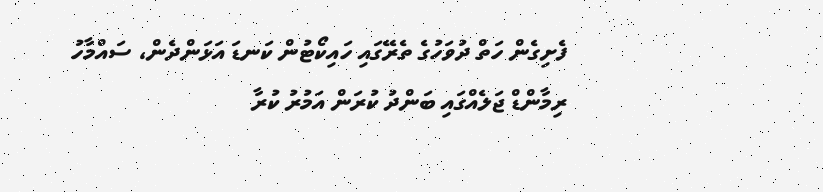ފެށިގެން ހަތް ދުވަހުގެ ތެރޭގައި ހައިކޯޓުން ކަނޑަ އަޅަންދެން، ސައްމާހު ރިމާންޑް ޖަލެއްގައި ބަންދު ކުރަން އަމުރު ކުރާ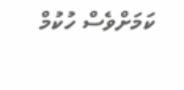ކަމަށްވެސް ހުކުމް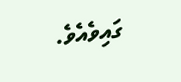ގައިވެއެވެ.